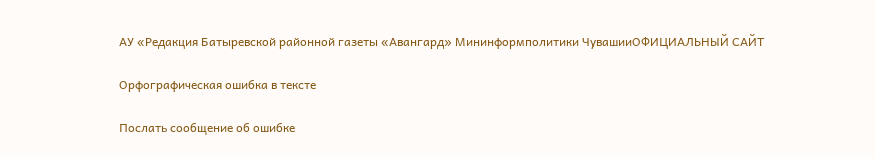АУ «Редакция Батыревской районной газеты «Авангард» Мининформполитики ЧувашииОФИЦИАЛЬНЫЙ САЙТ

Орфографическая ошибка в тексте

Послать сообщение об ошибке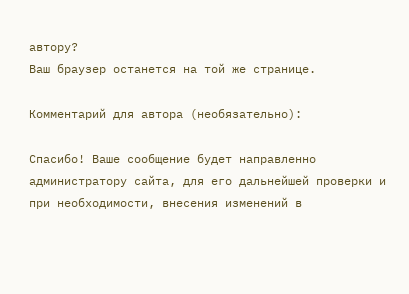автору?
Ваш браузер останется на той же странице.

Комментарий для автора (необязательно):

Спасибо! Ваше сообщение будет направленно администратору сайта, для его дальнейшей проверки и при необходимости, внесения изменений в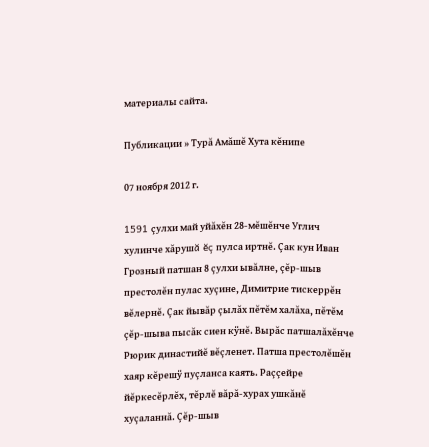материалы сайта.

Публикации » Турă Амăшĕ Хута кĕнипе

07 ноября 2012 г.

1591 çулхи май уйăхĕн 28-мĕшĕнче Углич хулинче хăрушă ĕç пулса иртнĕ. Çак кун Иван Грозный патшан 8 çулхи ывăлне, çĕр-шыв престолĕн пулас хуçине, Димитрие тискеррĕн вĕлернĕ. Çак йывăр çылăх пĕтĕм халăха, пĕтĕм çĕр-шыва пысăк сиен кÿнĕ. Вырăс патшалăхĕнче Рюрик династийĕ вĕçленет. Патша престолĕшĕн хаяр кĕрешÿ пуçланса каять. Раççейре йĕркесĕрлĕх, тĕрлĕ вăрă-хурах ушкăнĕ хуçаланнă. Çĕр-шыв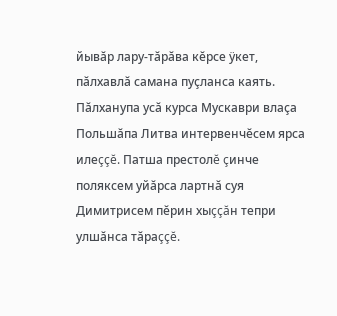йывăр лару-тăрăва кĕрсе ÿкет, пăлхавлă самана пуçланса каять. Пăлханупа усă курса Мускаври влаçа Польшăпа Литва интервенчĕсем ярса илеççĕ. Патша престолĕ çинче поляксем уйăрса лартнă суя Димитрисем пĕрин хыççăн тепри улшăнса тăраççĕ.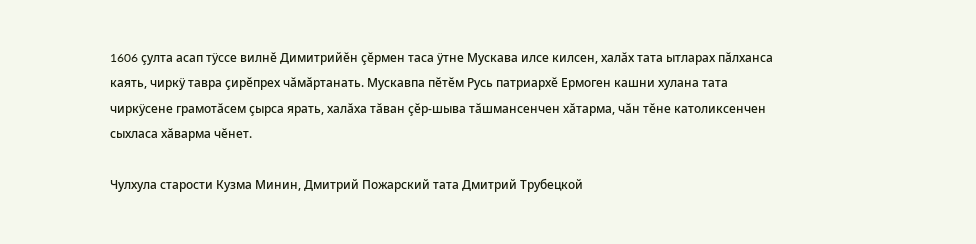1606 çулта асап тÿссе вилнĕ Димитрийĕн çĕрмен таса ÿтне Мускава илсе килсен, халăх тата ытларах пăлханса каять, чиркÿ тавра çирĕпрех чăмăртанать. Мускавпа пĕтĕм Русь патриархĕ Ермоген кашни хулана тата чиркÿсене грамотăсем çырса ярать, халăха тăван çĕр-шыва тăшмансенчен хăтарма, чăн тĕне католиксенчен сыхласа хăварма чĕнет.

Чулхула старости Кузма Минин, Дмитрий Пожарский тата Дмитрий Трубецкой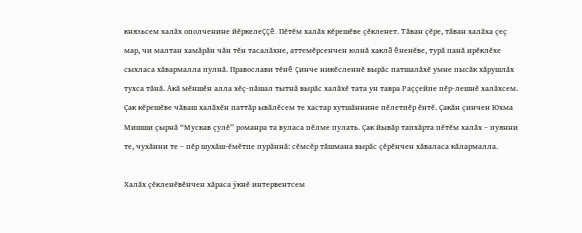князьсем халăх ополченине йĕркелеççĕ. Пĕтĕм халăх кĕрешĕве çĕкленет. Тăван çĕре, тăван халăха çеç мар, чи малтан хамăрăн чăн тĕн тасалăхне, аттемĕрсенчен юлнă хаклă ĕненĕве, турă панă ирĕклĕхе сыхласа хăвармалла пулнă. Православи тĕнĕ çинче никĕсленнĕ вырăс патшалăхĕ умне пысăк хăрушлăх тухса тăнă. Акă мĕншĕн алла хĕç-пăшал тытнă вырăс халăхĕ тата ун тавра Раççейпе пĕр-лешнĕ халăхсем. Çак кĕрешĕве чăваш халăхĕн паттăр ывăлĕсем те хастар хутшăннине пĕлетпĕр ĕнтĕ. Çакăн çинчен Юхма Мишши çырнă “Мускав çулĕ” романра та вуласа пĕлме пулать. Çак йывăр тапхăрта пĕтĕм халăх – пуянни те, чухăнни те – пĕр шухăш-ĕмĕтпе пурăннă: сĕмсĕр тăшмана вырăс çĕрĕнчен хăваласа кăлармалла.

Халăх çĕкленĕвĕнчен хăраса ÿкнĕ интервентсем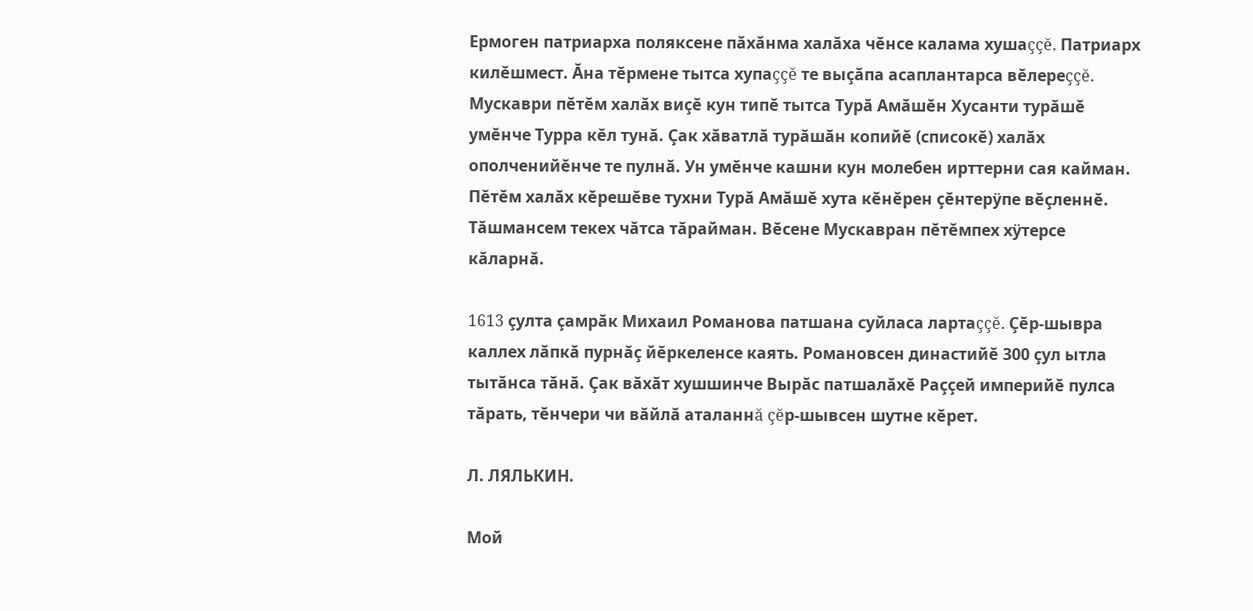Ермоген патриарха поляксене пăхăнма халăха чĕнсе калама хушаççĕ. Патриарх килĕшмест. Ăна тĕрмене тытса хупаççĕ те выçăпа асаплантарса вĕлереççĕ. Мускаври пĕтĕм халăх виçĕ кун типĕ тытса Турă Амăшĕн Хусанти турăшĕ умĕнче Турра кĕл тунă. Çак хăватлă турăшăн копийĕ (списокĕ) халăх ополченийĕнче те пулнă. Ун умĕнче кашни кун молебен ирттерни сая кайман. Пĕтĕм халăх кĕрешĕве тухни Турă Амăшĕ хута кĕнĕрен çĕнтерÿпе вĕçленнĕ. Тăшмансем текех чăтса тăрайман. Вĕсене Мускавран пĕтĕмпех хÿтерсе кăларнă.

1613 çулта çамрăк Михаил Романова патшана суйласа лартаççĕ. Çĕр-шывра каллех лăпкă пурнăç йĕркеленсе каять. Романовсен династийĕ 300 çул ытла тытăнса тăнă. Çак вăхăт хушшинче Вырăс патшалăхĕ Раççей империйĕ пулса тăрать, тĕнчери чи вăйлă аталаннă çĕр-шывсен шутне кĕрет.

Л. ЛЯЛЬКИН.

Мой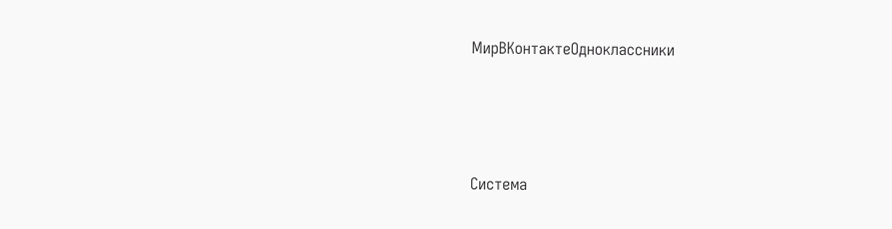МирВКонтактеОдноклассники





Система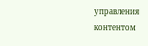управления контентом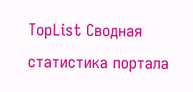TopList Сводная статистика портала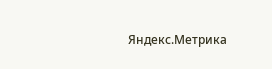Яндекс.Метрика